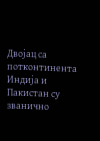Двојац са потконтинента
Индија и Пакистан су званично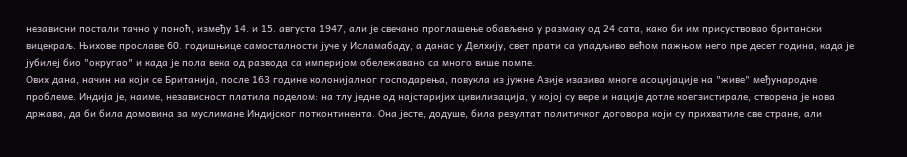независни постали тачно у поноћ, између 14. и 15. августа 1947, али је свечано проглашење обављено у размаку од 24 сата, како би им присуствовао британски вицекраљ. Њихове прославе 60. годишњице самосталности јуче у Исламабаду, а данас у Делхију, свет прати са упадљиво већом пажњом него пре десет година, када је јубилеј био "округао" и када је пола века од развода са империјом обележавано са много више помпе.
Ових дана, начин на који се Британија, после 163 године колонијалног господарења, повукла из јужне Азије изазива многе асоцијације на "живе" међународне проблеме. Индија је, наиме, независност платила поделом: на тлу једне од најстаријих цивилизација, у којој су вере и нације дотле коегзистирале, створена је нова држава, да би била домовина за муслимане Индијског потконтинента. Она јесте, додуше, била резултат политичког договора који су прихватиле све стране, али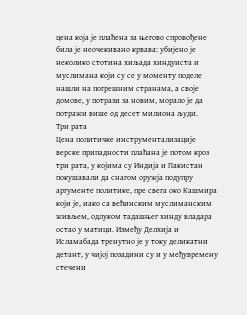цена која је плаћена за његово спровођене била је неочекивано крвава: убијено је неколико стотина хиљада хиндуиста и муслимана који су се у моменту поделе нашли на погрешним странама, а своје домове, у потрази за новим, морало је да потражи више од десет милиона људи.
Три рата
Цена политичке инструментализације верске припадности плаћана је потом кроз три рата, у којима су Индија и Пакистан покушавали да снагом оружја подупру аргументе политике, пре свега око Кашмира који је, иако са већинским муслиманским живљем, одлуком тадашњег хинду владара остао у матици. Између Делхија и Исламабада тренутно је у току деликатни детант, у чијој позадини су и у међувремену стечени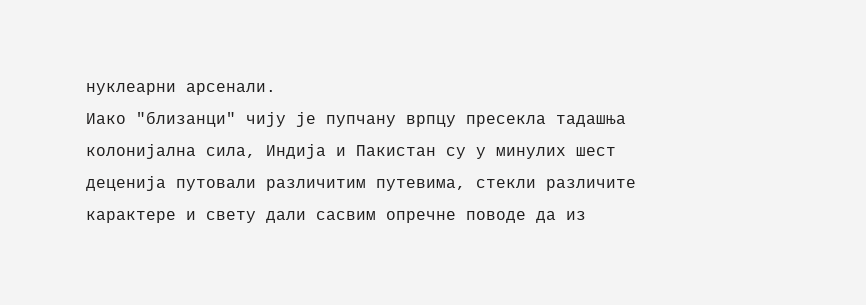нуклеарни арсенали.
Иако "близанци" чију је пупчану врпцу пресекла тадашња колонијална сила, Индија и Пакистан су у минулих шест деценија путовали различитим путевима, стекли различите карактере и свету дали сасвим опречне поводе да из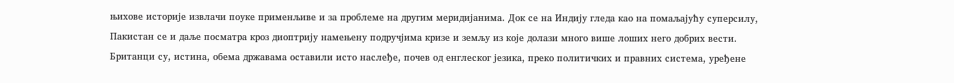њихове историје извлачи поуке применљиве и за проблеме на другим меридијанима. Док се на Индију гледа као на помаљајућу суперсилу, Пакистан се и даље посматра кроз диоптрију намењену подручјима кризе и земљу из које долази много више лоших него добрих вести.
Британци су, истина, обема државама оставили исто наслеђе, почев од енглеског језика, преко политичких и правних система, уређене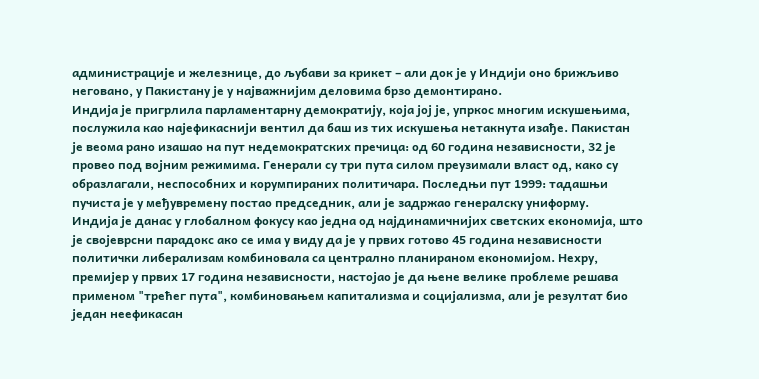администрације и железнице, до љубави за крикет – али док је у Индији оно брижљиво неговано, у Пакистану је у најважнијим деловима брзо демонтирано.
Индија је пригрлила парламентарну демократију, која јој је, упркос многим искушењима, послужила као најефикаснији вентил да баш из тих искушења нетакнута изађе. Пакистан је веома рано изашао на пут недемократских пречица: од 60 година независности, 32 је провео под војним режимима. Генерали су три пута силом преузимали власт од, како су образлагали, неспособних и корумпираних политичара. Последњи пут 1999: тадашњи пучиста је у међувремену постао председник, али је задржао генералску униформу.
Индија је данас у глобалном фокусу као једна од најдинамичнијих светских економија, што је својеврсни парадокс ако се има у виду да је у првих готово 45 година независности политички либерализам комбиновала са централно планираном економијом. Нехру, премијер у првих 17 година независности, настојао је да њене велике проблеме решава применом "трећег пута", комбиновањем капитализма и социјализма, али је резултат био један неефикасан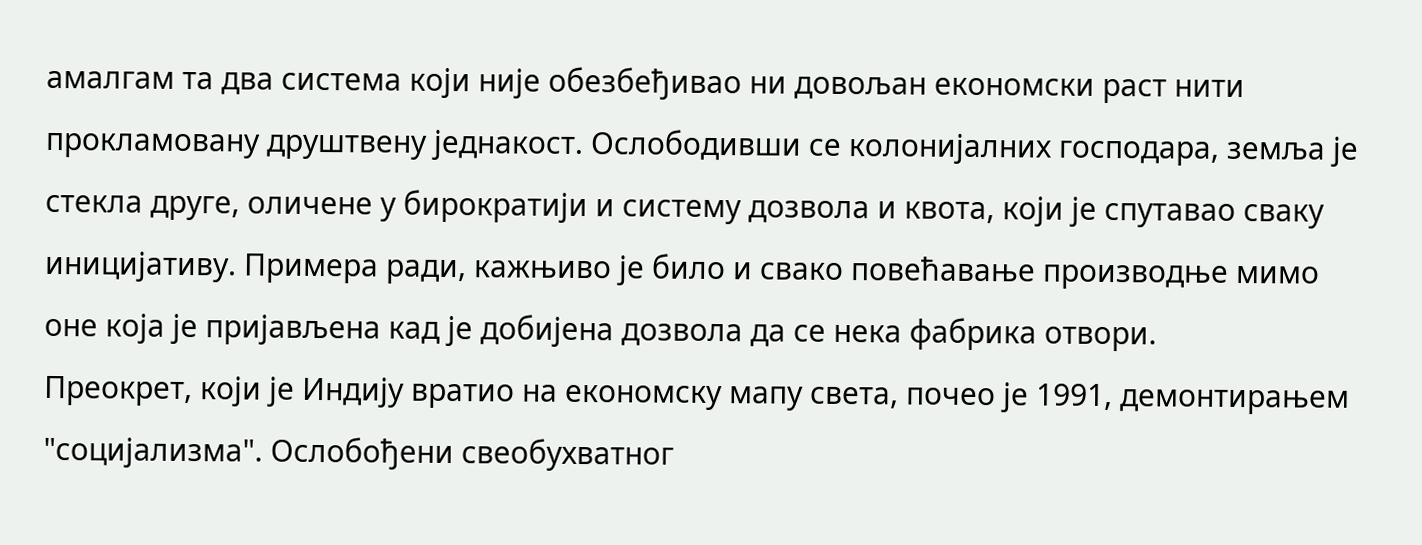амалгам та два система који није обезбеђивао ни довољан економски раст нити прокламовану друштвену једнакост. Ослободивши се колонијалних господара, земља је стекла друге, оличене у бирократији и систему дозвола и квота, који је спутавао сваку иницијативу. Примера ради, кажњиво је било и свако повећавање производње мимо оне која је пријављена кад је добијена дозвола да се нека фабрика отвори.
Преокрет, који је Индију вратио на економску мапу света, почео је 1991, демонтирањем "социјализма". Ослобођени свеобухватног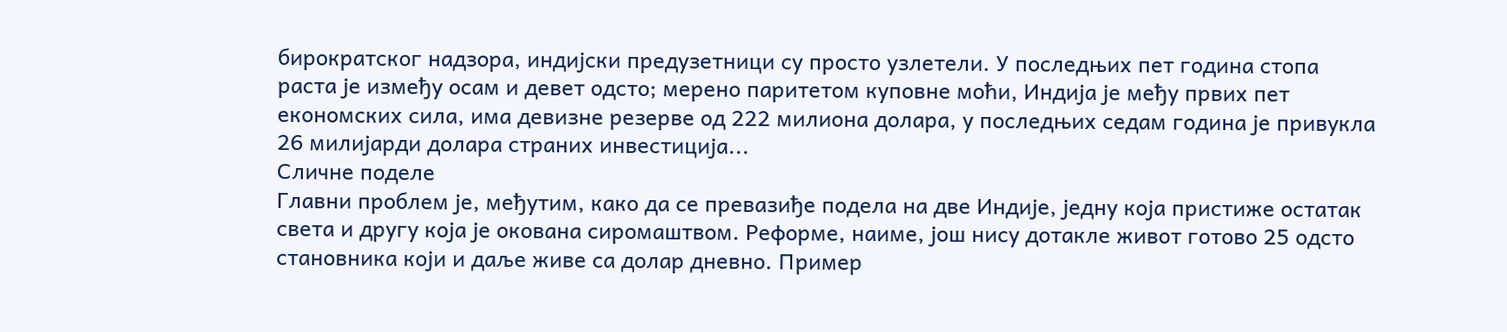бирократског надзора, индијски предузетници су просто узлетели. У последњих пет година стопа раста је између осам и девет одсто; мерено паритетом куповне моћи, Индија је међу првих пет економских сила, има девизне резерве од 222 милиона долара, у последњих седам година је привукла 26 милијарди долара страних инвестиција...
Сличне поделе
Главни проблем је, међутим, како да се превазиђе подела на две Индије, једну која пристиже остатак света и другу која је окована сиромаштвом. Реформе, наиме, још нису дотакле живот готово 25 одсто становника који и даље живе са долар дневно. Пример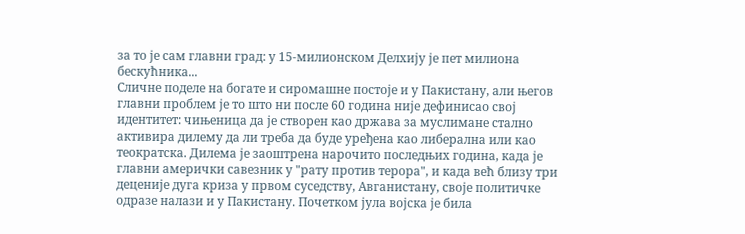за то је сам главни град: у 15-милионском Делхију је пет милиона бескућника...
Сличне поделе на богате и сиромашне постоје и у Пакистану, али његов главни проблем је то што ни после 60 година није дефинисао свој идентитет: чињеница да је створен као држава за муслимане стално активира дилему да ли треба да буде уређена као либерална или као теократска. Дилема је заоштрена нарочито последњих година, када је главни амерички савезник у "рату против терора", и када већ близу три деценије дуга криза у првом суседству, Авганистану, своје политичке одразе налази и у Пакистану. Почетком јула војска је била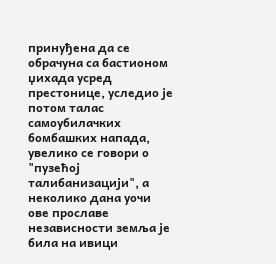принуђена да се обрачуна са бастионом џихада усред престонице, уследио је потом талас самоубилачких бомбашких напада, увелико се говори о "пузећој талибанизацији", а неколико дана уочи ове прославе независности земља је била на ивици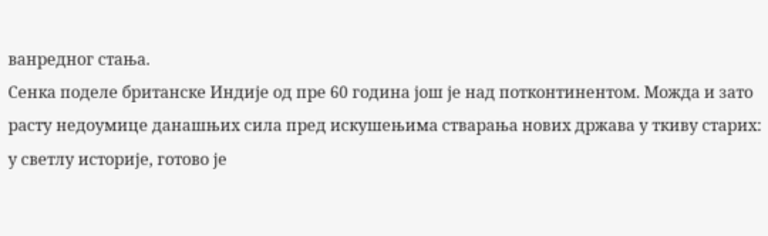ванредног стања.
Сенка поделе британске Индије од пре 60 година још је над потконтинентом. Можда и зато расту недоумице данашњих сила пред искушењима стварања нових држава у ткиву старих: у светлу историје, готово је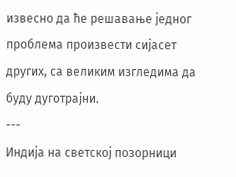извесно да ће решавање једног проблема произвести сијасет других, са великим изгледима да буду дуготрајни.
---
Индија на светској позорници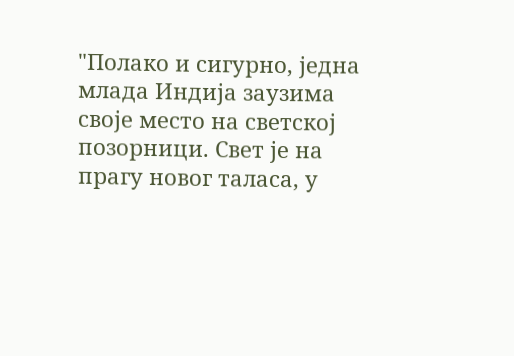"Полако и сигурно, једна млада Индија заузима своје место на светској позорници. Свет је на прагу новог таласа, у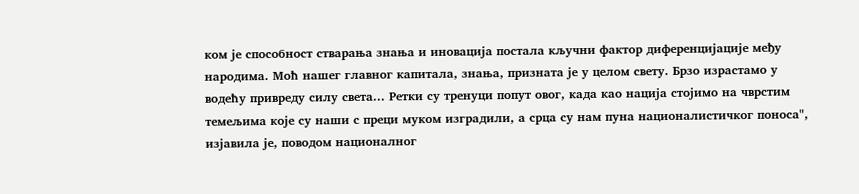ком је способност стварања знања и иновација постала кључни фактор диференцијације међу народима. Моћ нашег главног капитала, знања, призната је у целом свету. Брзо израстамо у водећу привреду силу света... Ретки су тренуци попут овог, када као нација стојимо на чврстим темељима које су наши с преци муком изградили, а срца су нам пуна националистичког поноса", изјавила је, поводом националног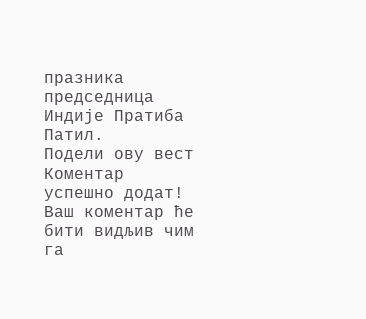празника председница Индије Пратиба Патил.
Подели ову вест
Комeнтар успeшно додат!
Ваш комeнтар ћe бити видљив чим га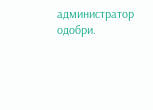администратор одобри.